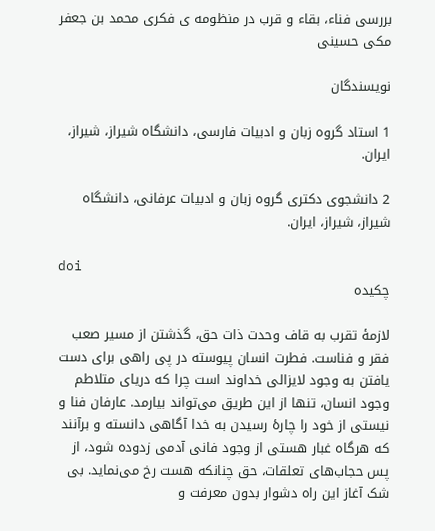بررسی فناء، بقاء و قرب در منظومه ی فکری محمد بن جعفر مکی حسینی

نویسندگان

1 استاد گروه زبان و ادبیات فارسی، دانشگاه شیراز، شیراز، ایران.

2 دانشجوی دکتری گروه زبان و ادبیات عرفانی، دانشگاه شیراز، شیراز، ایران.

doi
چکیده

لازمۀ تقرب به قاف وحدت ذات حق، گذشتن از مسیر صعب فقر و فناست. فطرت انسان پیوسته در پی راهی برای دست یافتن به وجود لایزالی خداوند است چرا که دریای متلاطم وجود انسان، تنها از این طریق می‌تواند بیارمد. عارفان فنا و نیستی از خود را چارۀ رسیدن به خدا آگاهی دانسته و برآنند که هرگاه غبار هستی از وجود فانی آدمی زدوده شود، از پس حجاب‌های تعلقات، حق چنانکه هست رخ می‌نماید. بی شک آغاز این راه دشوار بدون معرفت و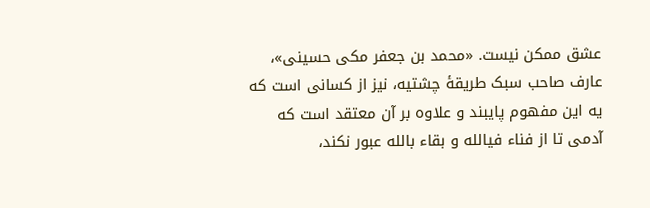عشق ممکن نیست. «محمد بن جعفر مکی حسینی»، عارف صاحب سبک طریقۀ چشتیه، نیز از کسانی است که یه این مفهوم پایبند و علاوه بر آن معتقد است که آدمی تا از فناء فیالله و بقاء بالله عبور نکند،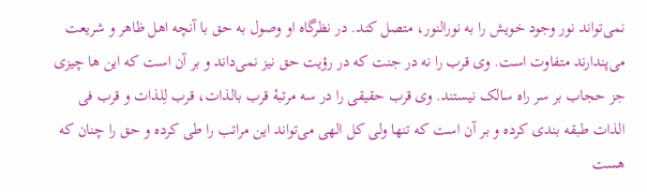نمی‌تواند نور وجود خویش را به نور‌النور، متصل کند. در نظرگاه او وصول به حق با آنچه اهل ظاهر و شریعت می‌پندارند متفاوت است. وی قرب را نه در جنت که در رؤیت حق نیز نمی‌داند و بر آن است که این ها چیزی جز حجاب بر سر راه سالک نیستند. وی قرب حقیقی را در سه مرتبۀ قرب بالذات، قرب لِلذات و قرب فی الذات طبقه بندی کرده و بر آن است که تنها ولی کل الهی می‌تواند این مراتب را طی کرده و حق را چنان که هست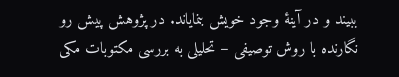ببیند و در آینۀ وجود خویش بنمایاند. در پژوهش پیش رو نگارنده با روش توصیفی – تحلیلی به بررسی مکتوبات مکی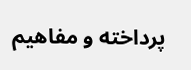پرداخته و مفاهیم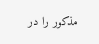مذکور را در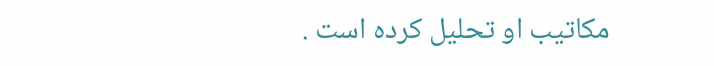مکاتیب او تحلیل کرده است .